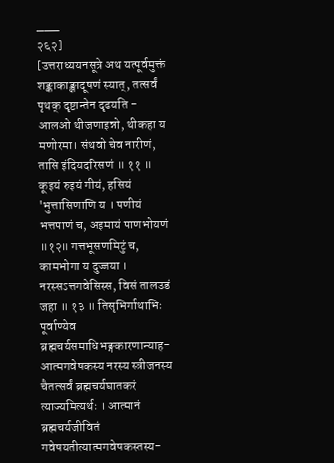___
२६२]
[उत्तराध्ययनसूत्रे अथ यत्पूर्वमुक्तं शङ्काकाङ्क्षादूषणं स्यात्, तत्सर्वं पृथक् दृष्टान्तेन दृढयति -
आलओ थीजणाइन्नो, थीकहा य मणोरमा। संथवो चेव नारीणं, तासि इंदियदरिसणं ॥ ११ ॥ कूइयं रुइयं गीयं, हसियं 'भुत्तासिणाणि य । पणीयं भत्तपाणं च, अइमायं पाणभोयणं ॥१२॥ गत्तभूसणमिटुं च, कामभोगा य दुज्जया ।
नरस्सऽत्तगवेसिस्स, विसं तालउडं जहा ॥ १३ ॥ तिसृभिर्गाथाभिः पूर्वाण्येव ब्रह्मचर्यसमाधिभङ्गकारणान्याह-आत्मगवेषकस्य नरस्य स्त्रीजनस्य चैतत्सर्वं ब्रह्मचर्यघातकरं त्याज्यमित्यर्थः । आत्मानं ब्रह्मचर्यजीवितं गवेषयतीत्यात्मगवेषकस्तस्य-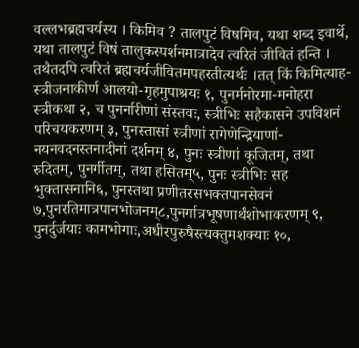वल्लभब्रह्मचर्यस्य । किमिव ? तालपुटं विषमिव, यथा शब्द इवार्थे, यथा तालपुटं विषं तालुकस्पर्शनमात्रादेव त्वरितं जीवितं हन्ति । तथैतदपि त्वरितं ब्रह्मचर्यजीवितमपहरतीत्यर्थः ।तत् किं किमित्याह-स्त्रीजनाकीर्ण आलयो-गृहमुपाश्रयः १, पुनर्मनोरमा-मनोहरा स्त्रीकथा २, च पुनर्नारीणां संस्तवः, स्त्रीभिः सहैकासने उपविशनं परिचयकरणम् ३, पुनस्तासां स्त्रीणां रागेणेन्द्रियाणां-नयनवदनस्तनादीनां दर्शनम् ४, पुनः स्त्रीणां कूजितम्, तथा रुदितम्, पुनर्गीतम्, तथा हसितम्५, पुनः स्त्रीभिः सह भुक्तासनानि६, पुनस्तथा प्रणीतरसभक्तपानसेवनं ७,पुनरतिमात्रपानभोजनम्८,पुनर्गात्रभूषणार्थंशोभाकरणम् ९, पुनर्दुर्जयाः कामभोगाः,अधीरपुरुषैस्त्यक्तुमशक्याः १०,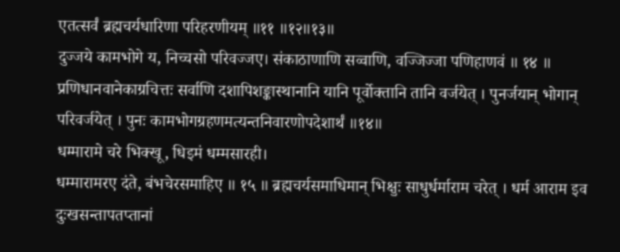एतत्सर्वं ब्रह्मचर्यधारिणा परिहरणीयम् ॥११ ॥१२॥१३॥
दुज्जये कामभोगे य, निच्चसो परिवज्जए। संकाठाणाणि सव्वाणि, वज्जिज्जा पणिहाणवं ॥ १४ ॥
प्रणिधानवानेकाग्रचित्तः सर्वाणि दशापिशङ्कास्थानानि यानि पूर्वोक्तानि तानि वर्जयेत् । पुनर्जयान् भोगान् परिवर्जयेत् । पुनः कामभोगग्रहणमत्यन्तनिवारणोपदेशार्थं ॥१४॥
धम्मारामे चरे भिक्खू, धिइमं धम्मसारही।
धम्मारामरए दंते, बंभचेरसमाहिए ॥ १५ ॥ ब्रह्मचर्यसमाधिमान् भिक्षुः साधुर्धर्माराम चरेत् । धर्म आराम इव दुःखसन्तापतप्तानां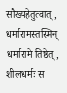सौख्यहेतुत्वात्, धर्मारामस्तस्मिन् धर्मारामे तिष्ठेत्, शीलधर्मः स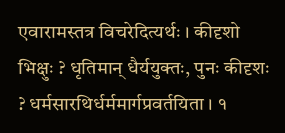एवारामस्तत्र विचरेदित्यर्थः । कीदृशो भिक्षुः ? धृतिमान् धैर्ययुक्तः, पुनः कीदृशः ? धर्मसारथिर्धर्ममार्गप्रवर्तयिता । १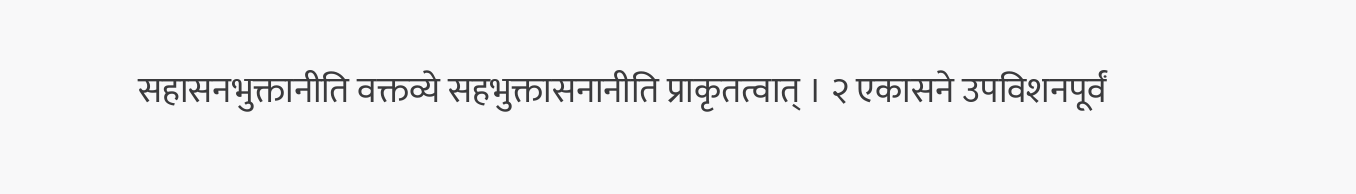सहासनभुक्तानीति वक्तव्ये सहभुक्तासनानीति प्राकृतत्वात् । २ एकासने उपविशनपूर्वं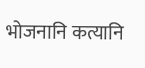भोजनानि कत्यानि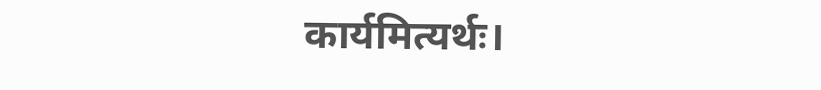कार्यमित्यर्थः।